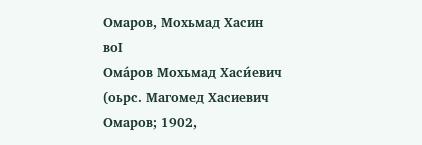Омаров, Мохьмад Хасин воӀ
Ома́ров Мохьмад Хаси́евич (оьрс. Магомед Хасиевич Омаров; 1902,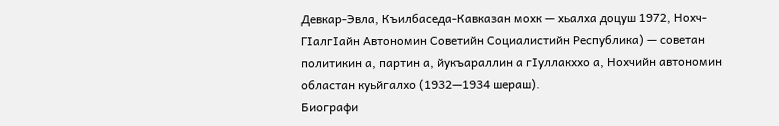Девкар-Эвла, Къилбаседа-Кавказан мохк — хьалха доцуш 1972, Нохч-ГӀалгӀайн Автономин Советийн Социалистийн Республика) — советан политикин а, партин а, йукъараллин а гӀуллакххо а, Нохчийн автономин областан куьйгалхо (1932—1934 шераш).
Биографи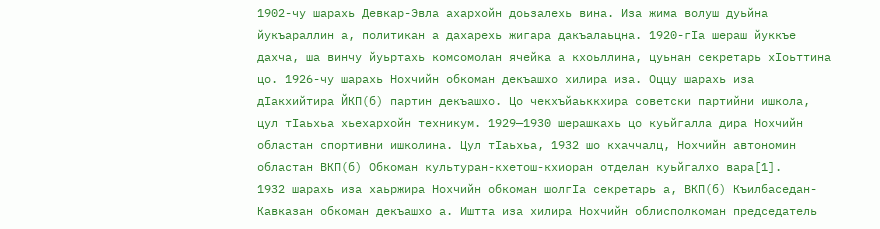1902-чу шарахь Девкар-Эвла ахархойн доьзалехь вина. Иза жима волуш дуьйна йукъараллин а, политикан а дахарехь жигара дакъалаьцна. 1920-гӀа шераш йуккъе дахча, ша винчу йуьртахь комсомолан ячейка а кхоьллина, цуьнан секретарь хӀоьттина цо. 1926-чу шарахь Нохчийн обкоман декъашхо хилира иза. Оццу шарахь иза дӀакхийтира ЙКП(б) партин декъашхо. Цо чекхъйаьккхира советски партийни ишкола, цул тӀаьхьа хьехархойн техникум. 1929—1930 шерашкахь цо куьйгалла дира Нохчийн областан спортивни ишколина. Цул тӀаьхьа, 1932 шо кхаччалц, Нохчийн автономин областан ВКП(б) Обкоман культуран-кхетош-кхиоран отделан куьйгалхо вара[1].
1932 шарахь иза хаьржира Нохчийн обкоман шолгӀа секретарь а, ВКП(б) Къилбаседан-Кавказан обкоман декъашхо а. Иштта иза хилира Нохчийн облисполкоман председатель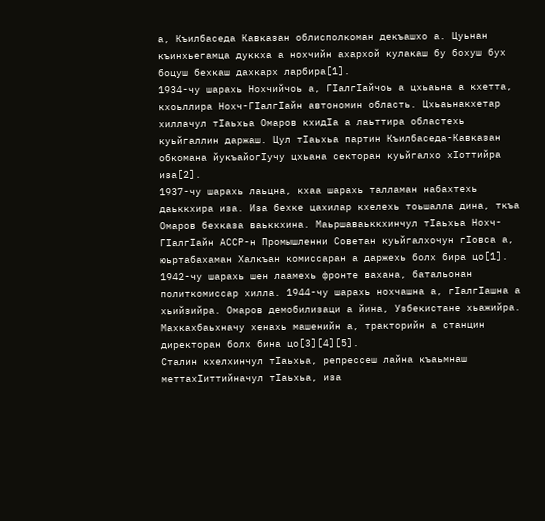а, Къилбаседа Кавказан облисполкоман декъашхо а. Цуьнан къинхьегамца дуккха а нохчийн ахархой кулакаш бу бохуш бух боцуш бехкаш дахкарх ларбира[1].
1934-чу шарахь Нохчийчоь а, ГӀалгӀайчоь а цхьаьна а кхетта, кхоьллира Нохч-ГӀалгӀайн автономин область. Цхьаьнакхетар хиллачул тӀаьхьа Омаров кхидӀа а лаьттира областехь куьйгаллин даржаш. Цул тӀаьхьа партин Къилбаседа-Кавказан обкомана йукъайогӀучу цхьана секторан куьйгалхо хӀоттийра иза[2].
1937-чу шарахь лаьцна, кхаа шарахь талламан набахтехь даьккхира иза. Иза бехке цахилар кхелехь тоьшалла дина, ткъа Омаров бехказа ваьккхина. Маьршаваьккхинчул тӀаьхьа Нохч-ГӀалгӀайн АССР-н Промышленни Советан куьйгалхочун гӀовса а, юьртабахаман Халкъан комиссаран а даржехь болх бира цо[1].
1942-чу шарахь шен лаамехь фронте вахана, батальонан политкомиссар хилла. 1944-чу шарахь нохчашна а, гӀалгӀашна а хьийзийра. Омаров демобилизаци а йина, Узбекистане хьажийра. Махкахбаьхначу хенахь машенийн а, тракторийн а станцин директоран болх бина цо[3][4][5].
Сталин кхелхинчул тӀаьхьа, репрессеш лайна къаьмнаш меттахӀиттийначул тӀаьхьа, иза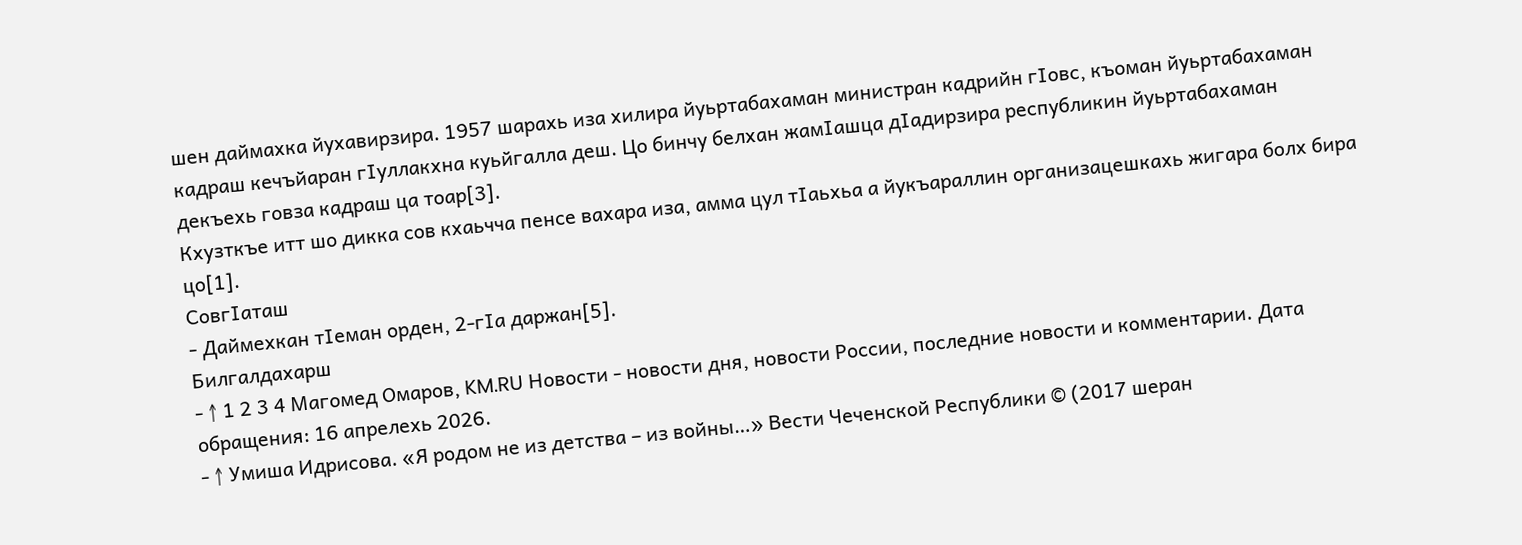шен даймахка йухавирзира. 1957 шарахь иза хилира йуьртабахаман министран кадрийн гӀовс, къоман йуьртабахаман кадраш кечъйаран гӀуллакхна куьйгалла деш. Цо бинчу белхан жамӀашца дӀадирзира республикин йуьртабахаман декъехь говза кадраш ца тоар[3].
Кхузткъе итт шо дикка сов кхаьчча пенсе вахара иза, амма цул тӀаьхьа а йукъараллин организацешкахь жигара болх бира цо[1].
СовгӀаташ
- Даймехкан тӀеман орден, 2-гӀа даржан[5].
Билгалдахарш
- ↑ 1 2 3 4 Магомед Омаров, KM.RU Новости - новости дня, новости России, последние новости и комментарии. Дата обращения: 16 апрелехь 2026.
- ↑ Умиша Идрисова. «Я родом не из детства – из войны…» Вести Чеченской Республики © (2017 шеран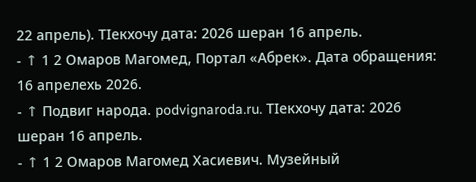22 апрель). ТӀекхочу дата: 2026 шеран 16 апрель.
- ↑ 1 2 Омаров Магомед, Портал «Абрек». Дата обращения: 16 апрелехь 2026.
- ↑ Подвиг народа. podvignaroda.ru. ТӀекхочу дата: 2026 шеран 16 апрель.
- ↑ 1 2 Омаров Магомед Хасиевич. Музейный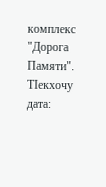комплекс "Дорога Памяти". ТӀекхочу дата: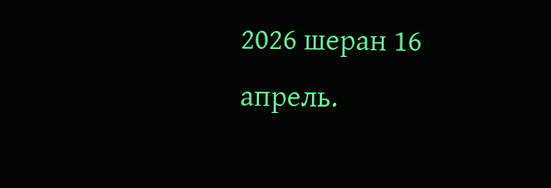2026 шеран 16 апрель.